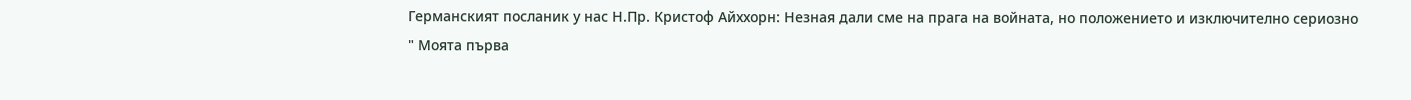Германският посланик у нас Н.Пр. Кристоф Айххорн: Незная дали сме на прага на войната, но положението и изключително сериозно
" Моята първа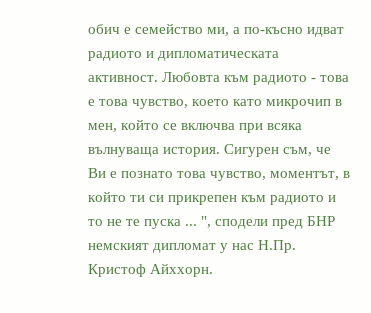обич е семейство ми, а по-късно идват радиото и дипломатическата активност. Любовта към радиото - това е това чувство, което като микрочип в мен, който се включва при всяка вълнуваща история. Сигурен съм, че Ви е познато това чувство, моментът, в който ти си прикрепен към радиото и то не те пуска ... ", сподели пред БНР немският дипломат у нас Н.Пр. Кристоф Айххорн.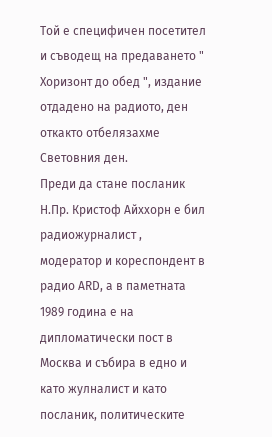Той е специфичен посетител и съводещ на предаването " Хоризонт до обед ", издание отдадено на радиото, ден откакто отбелязахме Световния ден.
Преди да стане посланик Н.Пр. Кристоф Айххорн е бил радиожурналист , модератор и кореспондент в радио ARD, а в паметната 1989 година е на дипломатически пост в Москва и събира в едно и като жулналист и като посланик, политическите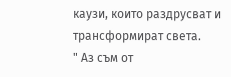каузи, които раздрусват и трансформират света.
" Аз съм от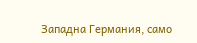Западна Германия, само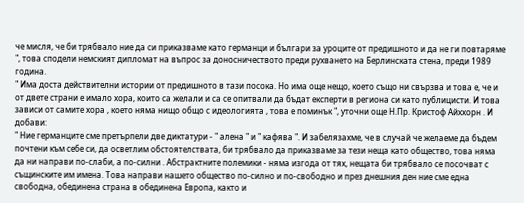че мисля, че би трябвало ние да си приказваме като германци и българи за уроците от предишното и да не ги повтаряме ", това сподели немският дипломат на въпрос за доносничеството преди рухването на Берлинската стена, преди 1989 година.
" Има доста действителни истории от предишното в тази посока. Но има още нещо, което също ни свързва и това е, че и от двете страни е имало хора, които са желали и са се опитвали да бъдат експерти в региона си като публицисти. И това зависи от самите хора , което няма нищо общо с идеологията , това е поминък ", уточни още Н.Пр. Кристоф Айххорн . И добави:
" Ние германците сме претърпели две диктатури - " алена " и " кафява ". И забелязахме, че в случай че желаеме да бъдем почтени към себе си, да осветлим обстоятелствата, би трябвало да приказваме за тези неща като общество, това няма да ни направи по-слаби, а по-силни . Абстрактните полемики - няма изгода от тях, нещата би трябвало се посочват с същинските им имена. Това направи нашето общество по-силно и по-свободно и през днешния ден ние сме една свободна, обединена страна в обединена Европа, както и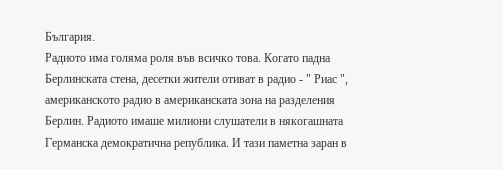България.
Радиото има голяма роля във всичко това. Когато падна Берлинската стена, десетки жители отиват в радио - " Риас ", американското радио в американската зона на разделения Берлин. Радиото имаше милиони слушатели в някогашната Германска демократична република. И тази паметна заран в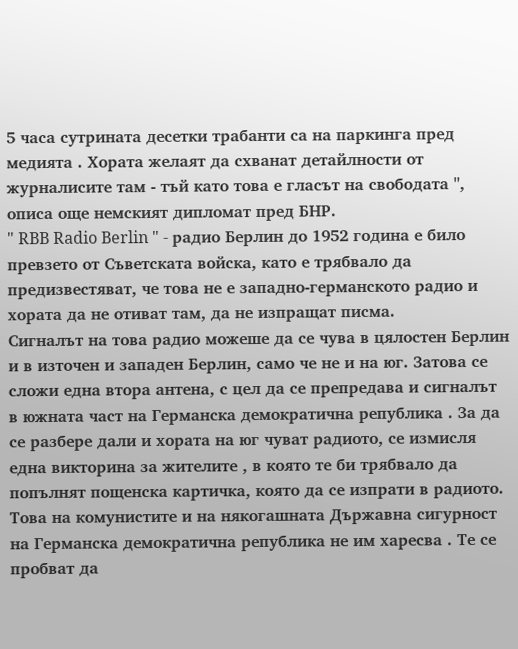5 часа сутрината десетки трабанти са на паркинга пред медията . Хората желаят да схванат детайлности от журналисите там - тъй като това е гласът на свободата ", описа още немският дипломат пред БНР.
" RBB Radio Berlin " - радио Берлин до 1952 година е било превзето от Съветската войска, като е трябвало да предизвестяват, че това не е западно-германското радио и хората да не отиват там, да не изпращат писма.
Сигналът на това радио можеше да се чува в цялостен Берлин и в източен и западен Берлин, само че не и на юг. Затова се сложи една втора антена, с цел да се препредава и сигналът в южната част на Германска демократична република . За да се разбере дали и хората на юг чуват радиото, се измисля една викторина за жителите , в която те би трябвало да попълнят пощенска картичка, която да се изпрати в радиото.
Това на комунистите и на някогашната Държавна сигурност на Германска демократична република не им харесва . Те се пробват да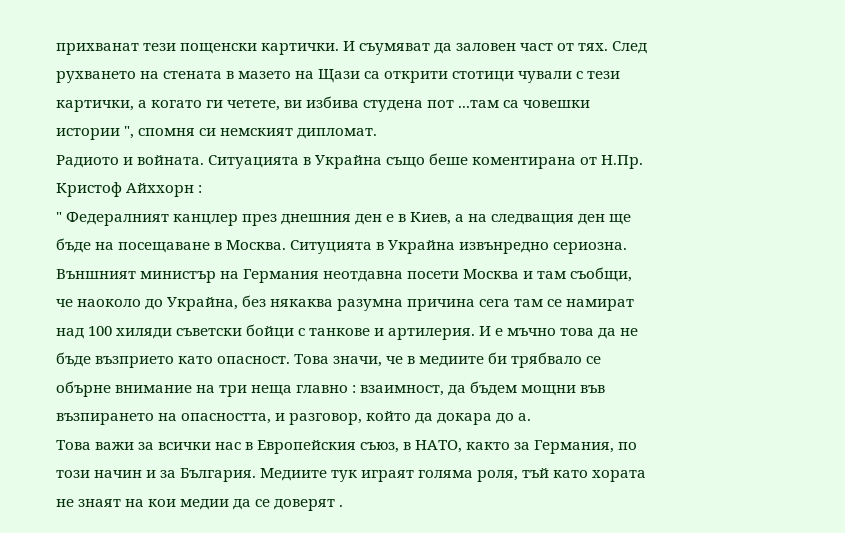прихванат тези пощенски картички. И съумяват да заловен част от тях. След рухването на стената в мазето на Щази са открити стотици чували с тези картички, а когато ги четете, ви избива студена пот ...там са човешки истории ", спомня си немският дипломат.
Радиото и войната. Ситуацията в Украйна също беше коментирана от Н.Пр. Кристоф Айххорн :
" Федералният канцлер през днешния ден е в Киев, а на следващия ден ще бъде на посещаване в Москва. Ситуцията в Украйна извънредно сериозна.
Външният министър на Германия неотдавна посети Москва и там съобщи, че наоколо до Украйна, без някаква разумна причина сега там се намират над 100 хиляди съветски бойци с танкове и артилерия. И е мъчно това да не бъде възприето като опасност. Това значи, че в медиите би трябвало се обърне внимание на три неща главно : взаимност, да бъдем мощни във възпирането на опасността, и разговор, който да докара до а.
Това важи за всички нас в Европейския съюз, в НАТО, както за Германия, по този начин и за България. Медиите тук играят голяма роля, тъй като хората не знаят на кои медии да се доверят .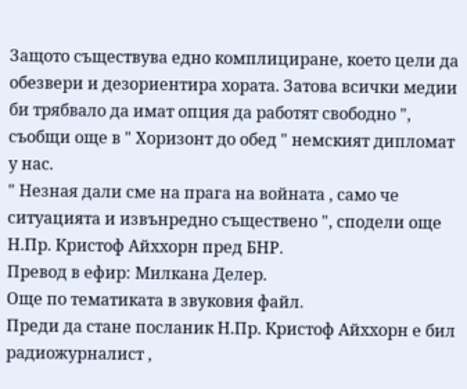Защото съществува едно комплициране, което цели да обезвери и дезориентира хората. Затова всички медии би трябвало да имат опция да работят свободно ", съобщи още в " Хоризонт до обед " немският дипломат у нас.
" Незная дали сме на прага на войната , само че ситуацията и извънредно съществено ", сподели още Н.Пр. Кристоф Айххорн пред БНР.
Превод в ефир: Милкана Делер.
Още по тематиката в звуковия файл.
Преди да стане посланик Н.Пр. Кристоф Айххорн е бил радиожурналист ,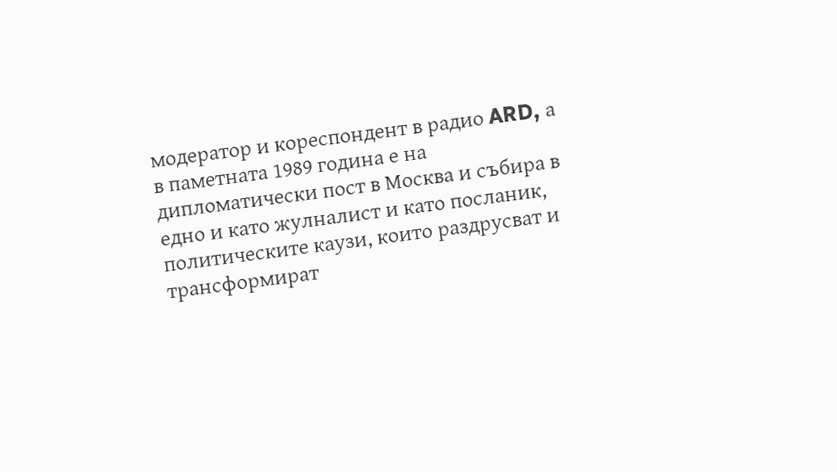модератор и кореспондент в радио ARD, а в паметната 1989 година е на дипломатически пост в Москва и събира в едно и като жулналист и като посланик, политическите каузи, които раздрусват и трансформират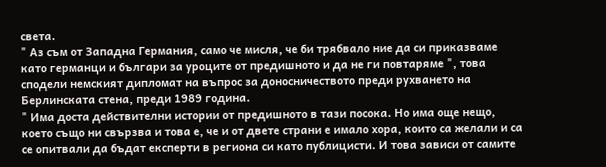света.
" Аз съм от Западна Германия, само че мисля, че би трябвало ние да си приказваме като германци и българи за уроците от предишното и да не ги повтаряме ", това сподели немският дипломат на въпрос за доносничеството преди рухването на Берлинската стена, преди 1989 година.
" Има доста действителни истории от предишното в тази посока. Но има още нещо, което също ни свързва и това е, че и от двете страни е имало хора, които са желали и са се опитвали да бъдат експерти в региона си като публицисти. И това зависи от самите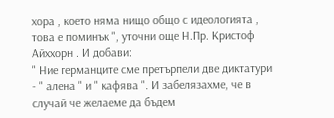хора , което няма нищо общо с идеологията , това е поминък ", уточни още Н.Пр. Кристоф Айххорн . И добави:
" Ние германците сме претърпели две диктатури - " алена " и " кафява ". И забелязахме, че в случай че желаеме да бъдем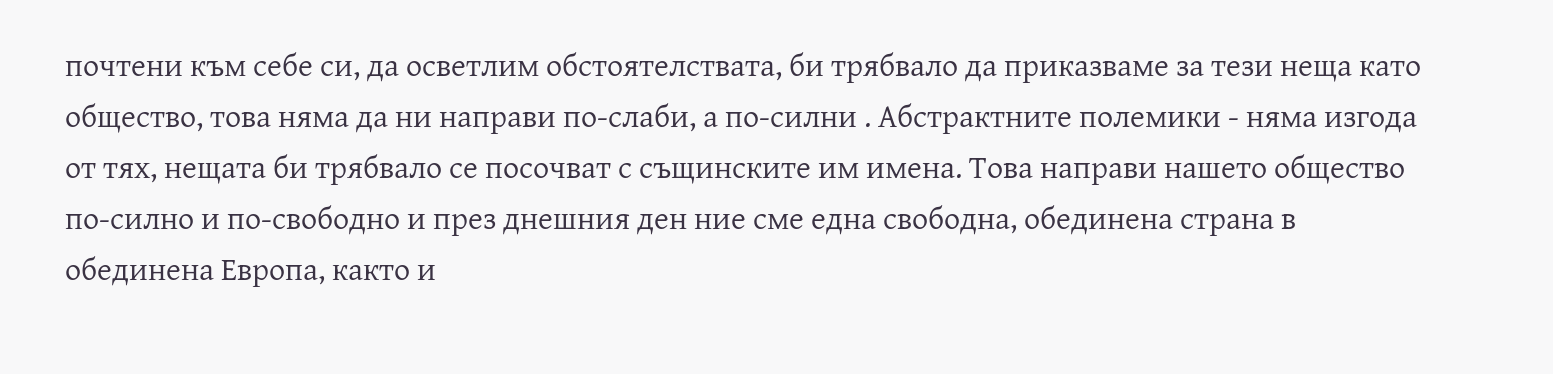почтени към себе си, да осветлим обстоятелствата, би трябвало да приказваме за тези неща като общество, това няма да ни направи по-слаби, а по-силни . Абстрактните полемики - няма изгода от тях, нещата би трябвало се посочват с същинските им имена. Това направи нашето общество по-силно и по-свободно и през днешния ден ние сме една свободна, обединена страна в обединена Европа, както и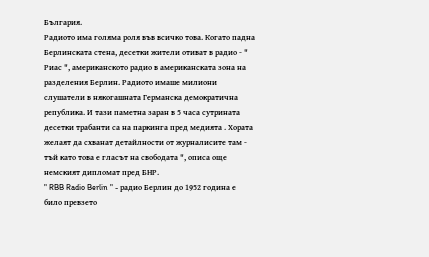България.
Радиото има голяма роля във всичко това. Когато падна Берлинската стена, десетки жители отиват в радио - " Риас ", американското радио в американската зона на разделения Берлин. Радиото имаше милиони слушатели в някогашната Германска демократична република. И тази паметна заран в 5 часа сутрината десетки трабанти са на паркинга пред медията . Хората желаят да схванат детайлности от журналисите там - тъй като това е гласът на свободата ", описа още немският дипломат пред БНР.
" RBB Radio Berlin " - радио Берлин до 1952 година е било превзето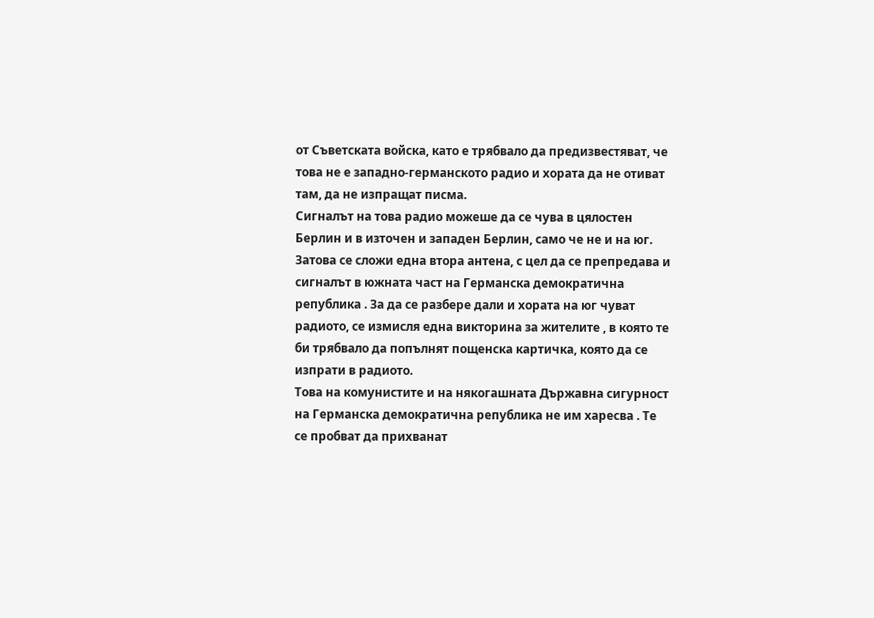от Съветската войска, като е трябвало да предизвестяват, че това не е западно-германското радио и хората да не отиват там, да не изпращат писма.
Сигналът на това радио можеше да се чува в цялостен Берлин и в източен и западен Берлин, само че не и на юг. Затова се сложи една втора антена, с цел да се препредава и сигналът в южната част на Германска демократична република . За да се разбере дали и хората на юг чуват радиото, се измисля една викторина за жителите , в която те би трябвало да попълнят пощенска картичка, която да се изпрати в радиото.
Това на комунистите и на някогашната Държавна сигурност на Германска демократична република не им харесва . Те се пробват да прихванат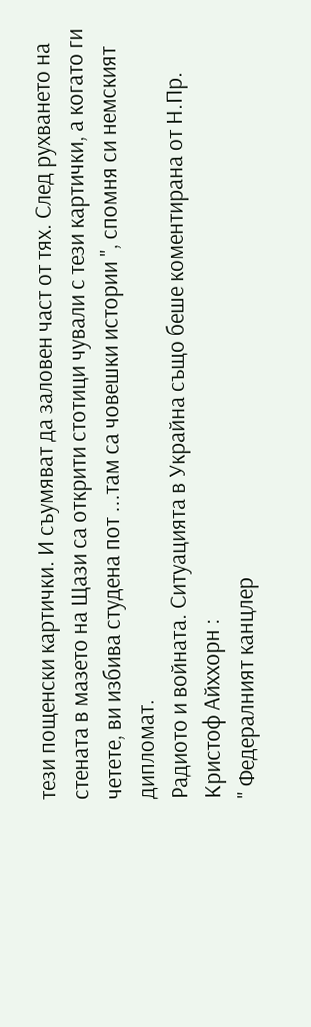тези пощенски картички. И съумяват да заловен част от тях. След рухването на стената в мазето на Щази са открити стотици чували с тези картички, а когато ги четете, ви избива студена пот ...там са човешки истории ", спомня си немският дипломат.
Радиото и войната. Ситуацията в Украйна също беше коментирана от Н.Пр. Кристоф Айххорн :
" Федералният канцлер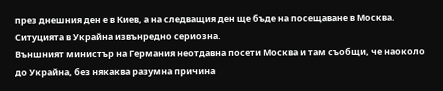през днешния ден е в Киев, а на следващия ден ще бъде на посещаване в Москва. Ситуцията в Украйна извънредно сериозна.
Външният министър на Германия неотдавна посети Москва и там съобщи, че наоколо до Украйна, без някаква разумна причина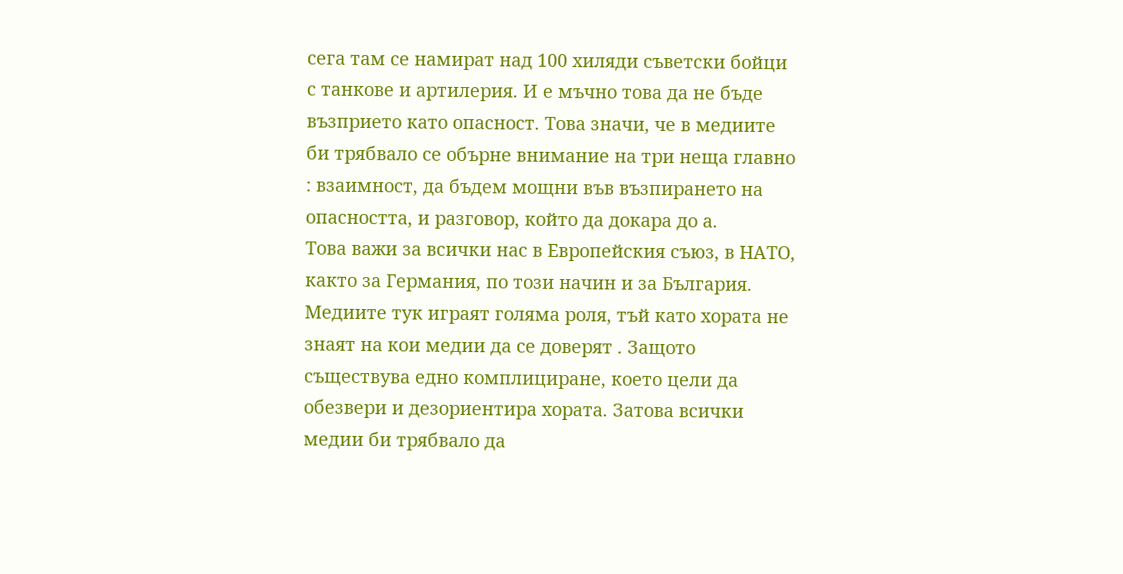сега там се намират над 100 хиляди съветски бойци с танкове и артилерия. И е мъчно това да не бъде възприето като опасност. Това значи, че в медиите би трябвало се обърне внимание на три неща главно : взаимност, да бъдем мощни във възпирането на опасността, и разговор, който да докара до а.
Това важи за всички нас в Европейския съюз, в НАТО, както за Германия, по този начин и за България. Медиите тук играят голяма роля, тъй като хората не знаят на кои медии да се доверят . Защото съществува едно комплициране, което цели да обезвери и дезориентира хората. Затова всички медии би трябвало да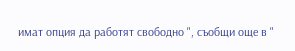имат опция да работят свободно ", съобщи още в "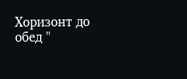Хоризонт до обед "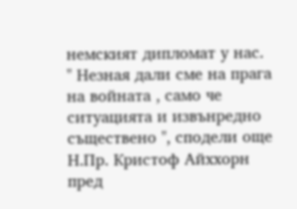немският дипломат у нас.
" Незная дали сме на прага на войната , само че ситуацията и извънредно съществено ", сподели още Н.Пр. Кристоф Айххорн пред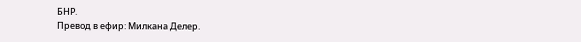БНР.
Превод в ефир: Милкана Делер.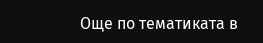Още по тематиката в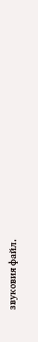звуковия файл.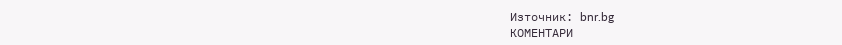Източник: bnr.bg
КОМЕНТАРИ